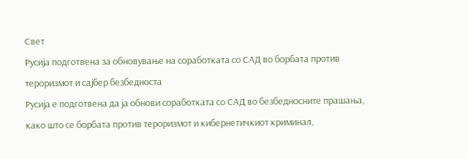Свет
Русија подготвена за обновување на соработката со САД во борбата против тероризмот и сајбер безбедноста
Русија е подготвена да ја обнови соработката со САД во безбедносните прашања, како што се борбата против тероризмот и кибернетичкиот криминал,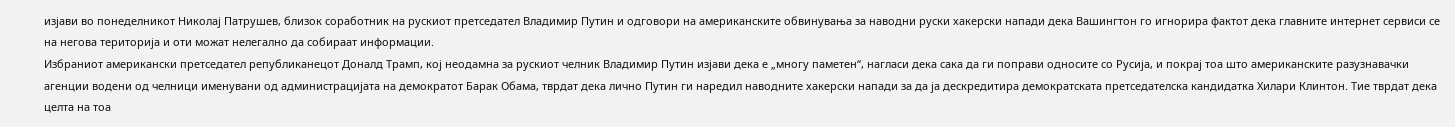изјави во понеделникот Николај Патрушев, близок соработник на рускиот претседател Владимир Путин и одговори на американските обвинувања за наводни руски хакерски напади дека Вашингтон го игнорира фактот дека главните интернет сервиси се на негова територија и оти можат нелегално да собираат информации.
Избраниот американски претседател републиканецот Доналд Трамп, кој неодамна за рускиот челник Владимир Путин изјави дека е „многу паметен“, нагласи дека сака да ги поправи односите со Русија, и покрај тоа што американските разузнавачки агенции водени од челници именувани од администрацијата на демократот Барак Обама, тврдат дека лично Путин ги наредил наводните хакерски напади за да ја дескредитира демократската претседателска кандидатка Хилари Клинтон. Тие тврдат дека целта на тоа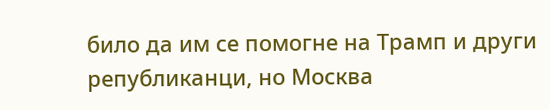било да им се помогне на Трамп и други републиканци, но Москва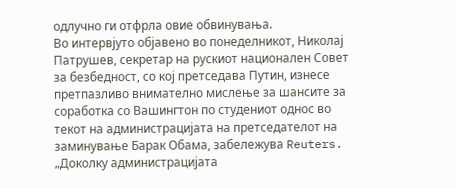одлучно ги отфрла овие обвинувања.
Во интервјуто објавено во понеделникот, Николај Патрушев, секретар на рускиот национален Совет за безбедност, со кој претседава Путин, изнесе претпазливо внимателно мислење за шансите за соработка со Вашингтон по студениот однос во текот на администрацијата на претседателот на заминување Барак Обама, забележува Reuters.
„Доколку администрацијата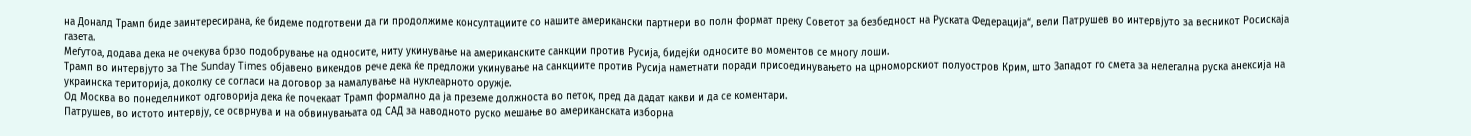на Доналд Трамп биде заинтересирана, ќе бидеме подготвени да ги продолжиме консултациите со нашите американски партнери во полн формат преку Советот за безбедност на Руската Федерација“, вели Патрушев во интервјуто за весникот Росискаја газета.
Меѓутоа, додава дека не очекува брзо подобрување на односите, ниту укинување на американските санкции против Русија, бидејќи односите во моментов се многу лоши.
Трамп во интервјуто за The Sunday Times објавено викендов рече дека ќе предложи укинување на санкциите против Русија наметнати поради присоединувањето на црноморскиот полуостров Крим, што Западот го смета за нелегална руска анексија на украинска територија, доколку се согласи на договор за намалување на нуклеарното оружје.
Од Москва во понеделникот одговорија дека ќе почекаат Трамп формално да ја преземе должноста во петок, пред да дадат какви и да се коментари.
Патрушев, во истото интервју, се осврнува и на обвинувањата од САД за наводното руско мешање во американската изборна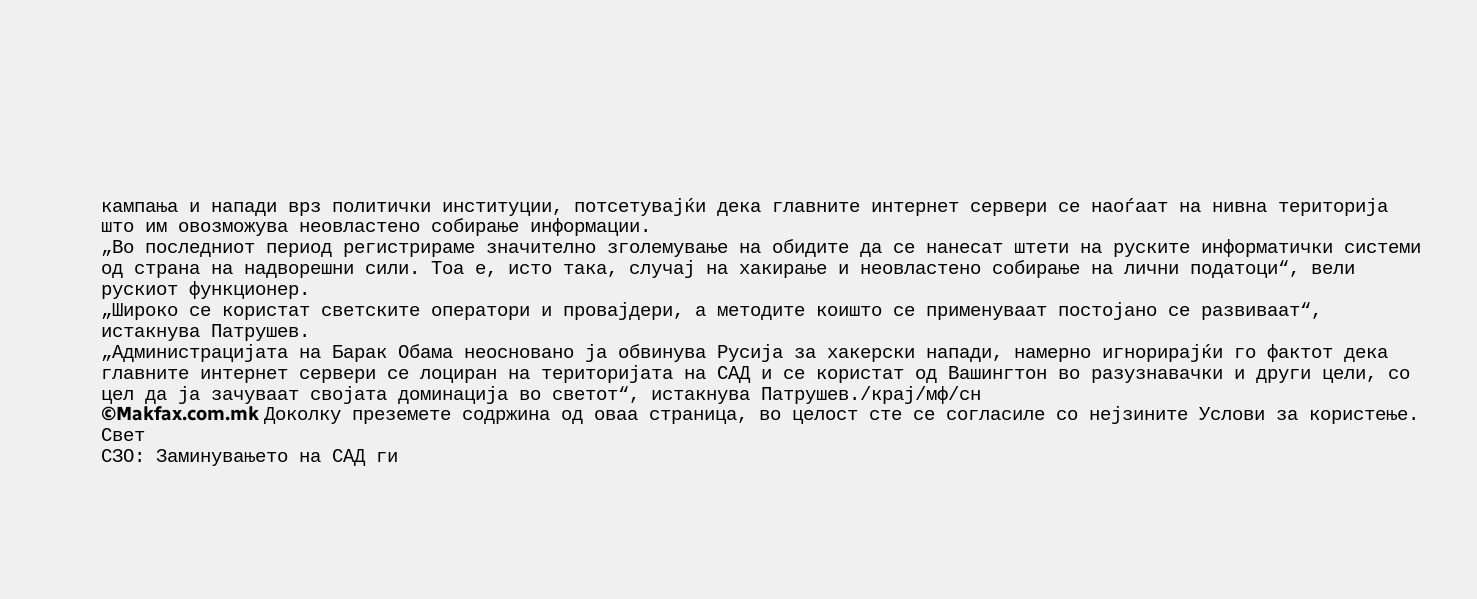кампања и напади врз политички институции, потсетувајќи дека главните интернет сервери се наоѓаат на нивна територија што им овозможува неовластено собирање информации.
„Во последниот период регистрираме значително зголемување на обидите да се нанесат штети на руските информатички системи од страна на надворешни сили. Тоа е, исто така, случај на хакирање и неовластено собирање на лични податоци“, вели рускиот функционер.
„Широко се користат светските оператори и провајдери, а методите коишто се применуваат постојано се развиваат“, истакнува Патрушев.
„Администрацијата на Барак Обама неосновано ја обвинува Русија за хакерски напади, намерно игнорирајќи го фактот дека главните интернет сервери се лоциран на територијата на САД и се користат од Вашингтон во разузнавачки и други цели, со цел да ја зачуваат својата доминација во светот“, истакнува Патрушев./крај/мф/сн
©Makfax.com.mk Доколку преземете содржина од оваа страница, во целост сте се согласиле со нејзините Услови за користење.
Свет
СЗО: Заминувањето на САД ги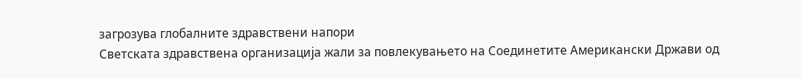загрозува глобалните здравствени напори
Светската здравствена организација жали за повлекувањето на Соединетите Американски Држави од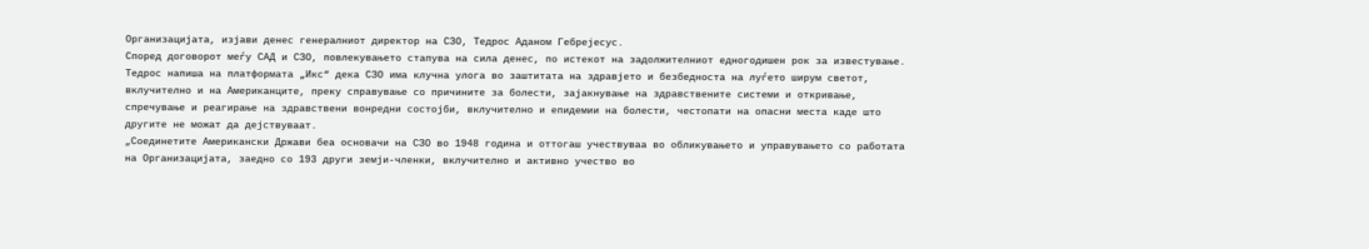Организацијата, изјави денес генералниот директор на СЗО, Тедрос Аданом Гебрејесус.
Според договорот меѓу САД и СЗО, повлекувањето стапува на сила денес, по истекот на задолжителниот едногодишен рок за известување.
Тедрос напиша на платформата „Икс“ дека СЗО има клучна улога во заштитата на здравјето и безбедноста на луѓето ширум светот, вклучително и на Американците, преку справување со причините за болести, зајакнување на здравствените системи и откривање, спречување и реагирање на здравствени вонредни состојби, вклучително и епидемии на болести, честопати на опасни места каде што другите не можат да дејствуваат.
„Соединетите Американски Држави беа основачи на СЗО во 1948 година и оттогаш учествуваа во обликувањето и управувањето со работата на Организацијата, заедно со 193 други земји-членки, вклучително и активно учество во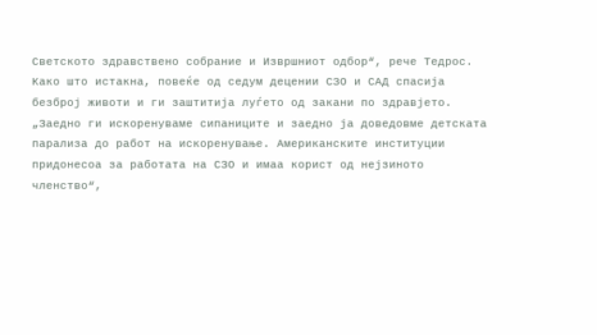Светското здравствено собрание и Извршниот одбор“, рече Тедрос.
Како што истакна, повеќе од седум децении СЗО и САД спасија безброј животи и ги заштитија луѓето од закани по здравјето.
„Заедно ги искоренуваме сипаниците и заедно ја доведовме детската парализа до работ на искоренување. Американските институции придонесоа за работата на СЗО и имаа корист од нејзиното членство“,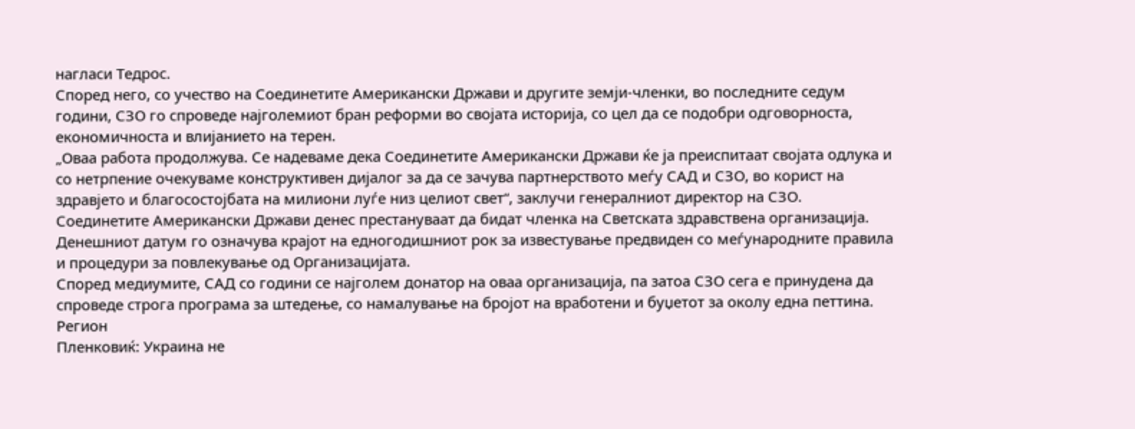нагласи Тедрос.
Според него, со учество на Соединетите Американски Држави и другите земји-членки, во последните седум години, СЗО го спроведе најголемиот бран реформи во својата историја, со цел да се подобри одговорноста, економичноста и влијанието на терен.
„Оваа работа продолжува. Се надеваме дека Соединетите Американски Држави ќе ја преиспитаат својата одлука и со нетрпение очекуваме конструктивен дијалог за да се зачува партнерството меѓу САД и СЗО, во корист на здравјето и благосостојбата на милиони луѓе низ целиот свет“, заклучи генералниот директор на СЗО.
Соединетите Американски Држави денес престануваат да бидат членка на Светската здравствена организација.
Денешниот датум го означува крајот на едногодишниот рок за известување предвиден со меѓународните правила и процедури за повлекување од Организацијата.
Според медиумите, САД со години се најголем донатор на оваа организација, па затоа СЗО сега е принудена да спроведе строга програма за штедење, со намалување на бројот на вработени и буџетот за околу една петтина.
Регион
Пленковиќ: Украина не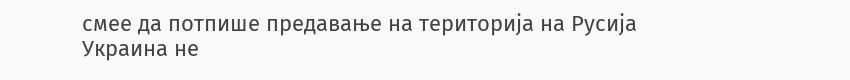смее да потпише предавање на територија на Русија
Украина не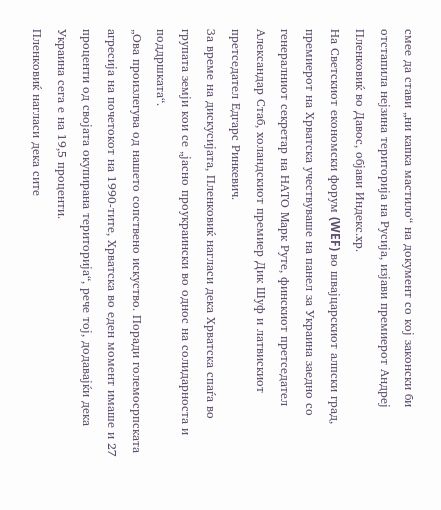смее да стави „ни капка мастило“ на документ со кој законски би отстапила нејзина територија на Русија, изјави премиерот Андреј Пленковиќ во Давос, објави Индекс.хр.
На Светскиот економски форум (WEF) во швајцарскиот алпски град, премиерот на Хрватска учествуваше на панел за Украина заедно со генералниот секретар на НАТО Марк Руте, финскиот претседател Александар Стаб, холандскиот премиер Дик Шуф и латвискиот претседател Едгарс Ринкевич.
За време на дискусијата, Пленковиќ нагласи дека Хрватска спаѓа во групата земји кои се „јасно проукраински во однос на солидарноста и поддршката“.
„Ова произлегува од нашето сопствено искуство. Поради големосрпската агресија на почетокот на 1990-тите, Хрватска во еден момент имаше и 27 проценти од својата окупирана територија“, рече тој, додавајќи дека Украина сега е на 19,5 проценти.
Пленковиќ нагласи дека сите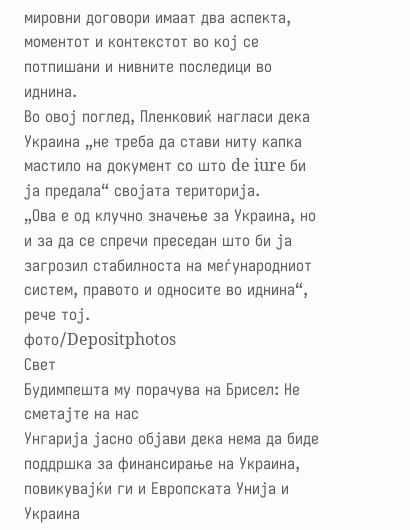мировни договори имаат два аспекта, моментот и контекстот во кој се потпишани и нивните последици во иднина.
Во овој поглед, Пленковиќ нагласи дека Украина „не треба да стави ниту капка мастило на документ со што de iure би ја предала“ својата територија.
„Ова е од клучно значење за Украина, но и за да се спречи преседан што би ја загрозил стабилноста на меѓународниот систем, правото и односите во иднина“, рече тој.
фото/Depositphotos
Свет
Будимпешта му порачува на Брисел: Не сметајте на нас
Унгарија јасно објави дека нема да биде поддршка за финансирање на Украина, повикувајќи ги и Европската Унија и Украина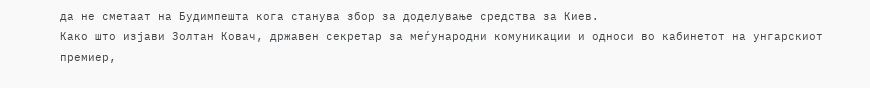да не сметаат на Будимпешта кога станува збор за доделување средства за Киев.
Како што изјави Золтан Ковач, државен секретар за меѓународни комуникации и односи во кабинетот на унгарскиот премиер,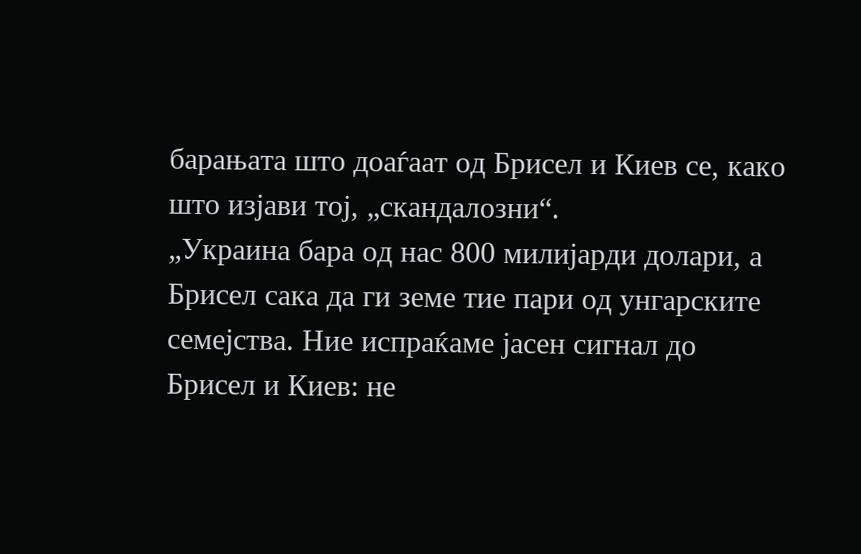барањата што доаѓаат од Брисел и Киев се, како што изјави тој, „скандалозни“.
„Украина бара од нас 800 милијарди долари, а Брисел сака да ги земе тие пари од унгарските семејства. Ние испраќаме јасен сигнал до Брисел и Киев: не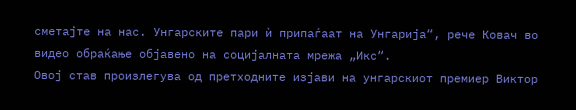сметајте на нас. Унгарските пари ѝ припаѓаат на Унгарија“, рече Ковач во видео обраќање објавено на социјалната мрежа „Икс“.
Овој став произлегува од претходните изјави на унгарскиот премиер Виктор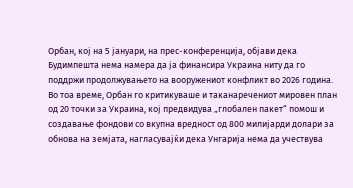Орбан, кој на 5 јануари, на прес-конференција, објави дека Будимпешта нема намера да ја финансира Украина ниту да го поддржи продолжувањето на вооружениот конфликт во 2026 година.
Во тоа време, Орбан го критикуваше и таканаречениот мировен план од 20 точки за Украина, кој предвидува „глобален пакет“ помош и создавање фондови со вкупна вредност од 800 милијарди долари за обнова на земјата, нагласувајќи дека Унгарија нема да учествува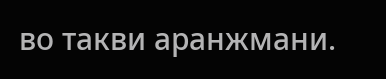во такви аранжмани.